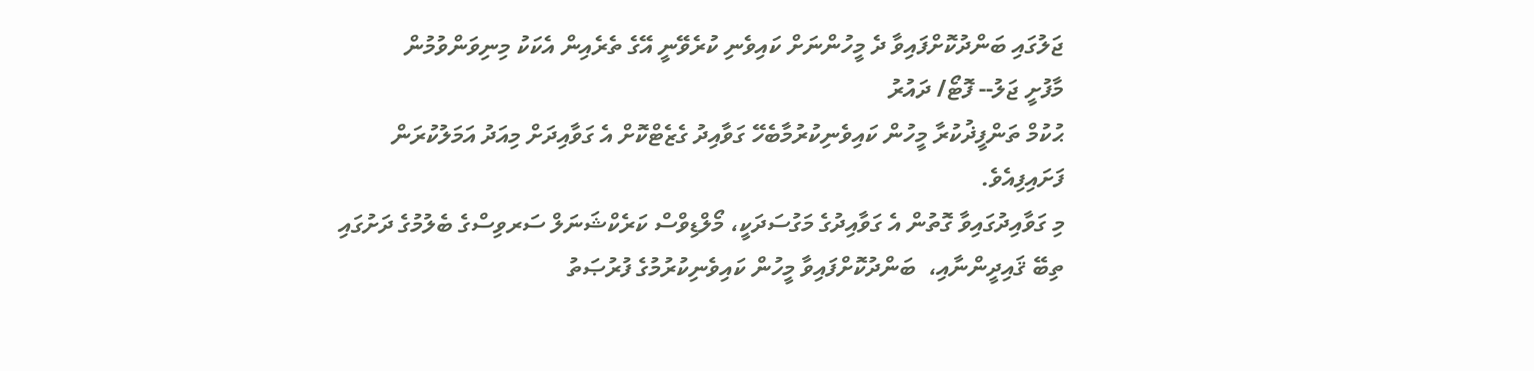ޖަލުގައި ބަންދުކޮށްފައިވާ ދެ މީހުންނަށް ކައިވެނި ކުރެވޭނީ އޭގެ ތެރެއިން އެކަކު މިނިވަންވުމުން
މާފުށީ ޖަލު-- ފޮޓޯ/ ދައުރު
ޙުކުމް ތަންފީޛުކުރާ މީހުން ކައިވެނިކުރުމާބެހޭ ގަވާއިދު ގެޒެޓްކޮށް އެ ގަވާއިދަށް މިއަދު އަމަލުކުރަން ފަށައިފިއެވެ.
މި ގަވާއިދުގައިވާ ގޮތުން އެ ގަވާއިދުގެ މަގުސަދަކީ، މޯލްޑިވްސް ކަރެކްޝަނަލް ސަރވިސްގެ ބެލުމުގެ ދަށުގައި ތިބޭ ޤައިދީންނާއި،  ބަންދުކޮށްފައިވާ މީހުން ކައިވެނިކުރުމުގެ ފުރުޞަތު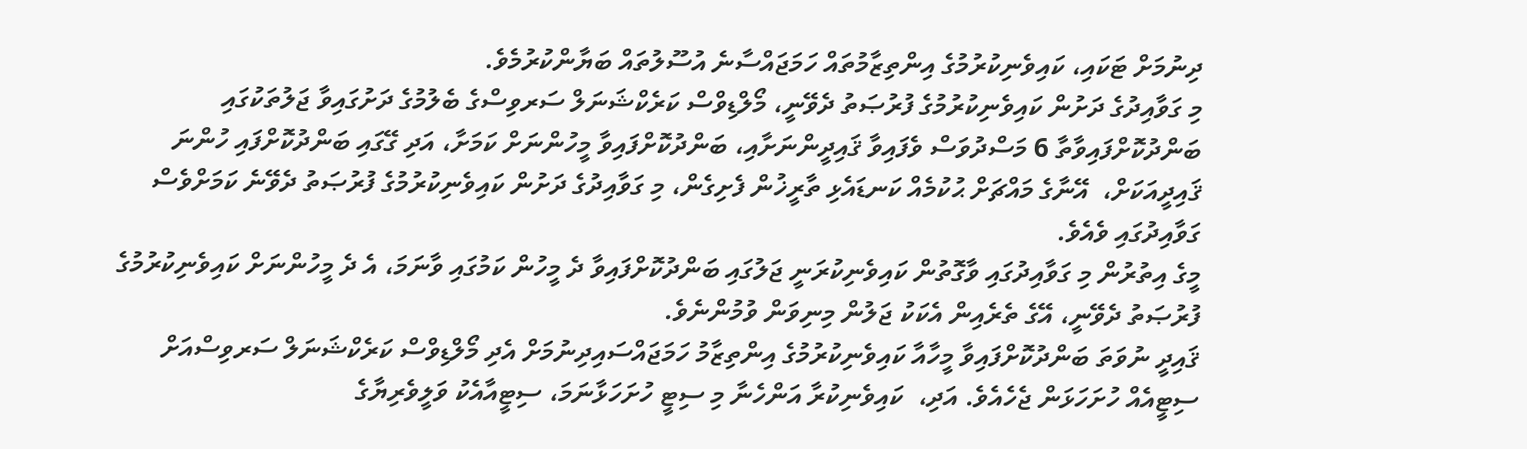ދިނުމަށް ޓަކައި، ކައިވެނިކުރުމުގެ އިންތިޒާމުތައް ހަމަޖައްސާނެ އުސޫލުތައް ބަޔާންކުރުމެވެ.
މި ގަވާއިދުގެ ދަށުން ކައިވެނިކުރުމުގެ ފުރުޞަތު ދެވޭނީ، މޯލްޑިވްސް ކަރެކްޝަނަލް ސަރވިސްގެ ބެލުމުގެ ދަށުގައިވާ ޖަލުތަކުގައި ބަންދުކޮށްފައިވާތާ 6 މަސްދުވަސް ވެފައިވާ ޤައިދީންނަށާއި، ބަންދުކޮށްފައިވާ މީހުންނަށް ކަމަށާ، އަދި ގޭގައި ބަންދުކޮށްފައި ހުންނަ ޤައިދީއަކަށް،  އޭނާގެ މައްޗަށް ޙުކުމެއް ކަނޑައެޅި ތާރީޚުން ފެށިގެން، މި ގަވާއިދުގެ ދަށުން ކައިވެނިކުރުމުގެ ފުރުޞަތު ދެވޭނެ ކަމަށްވެސް ގަވާއިދުގައި ވެއެވެ.
މީގެ އިތުރުން މި ގަވާއިދުގައި ވާގޮތުން ކައިވެނިކުރަނީ ޖަލުގައި ބަންދުކޮށްފައިވާ ދެ މީހުން ކަމުގައި ވާނަމަ، އެ ދެ މީހުންނަށް ކައިވެނިކުރުމުގެ ފުރުޞަތު ދެވޭނީ، އޭގެ ތެރެއިން އެކަކު ޖަލުން މިނިވަން ވުމުންނެވެ.
ޤައިދީ ނުވަތަ ބަންދުކޮށްފައިވާ މީހާއާ ކައިވެނިކުރުމުގެ އިންތިޒާމު ހަމަޖައްސައިދިނުމަށް އެދި މޯލްޑިވްސް ކަރެކްޝަނަލް ސަރވިސްއަށް ސިޓީއެއް ހުށަހަޅަން ޖެހެއެވެ. އަދި،  ކައިވެނިކުރާ އަންހެނާ މި ސިޓީ ހުށަހަޅާނަމަ، ސިޓީއާއެކު ވަލީވެރިޔާގެ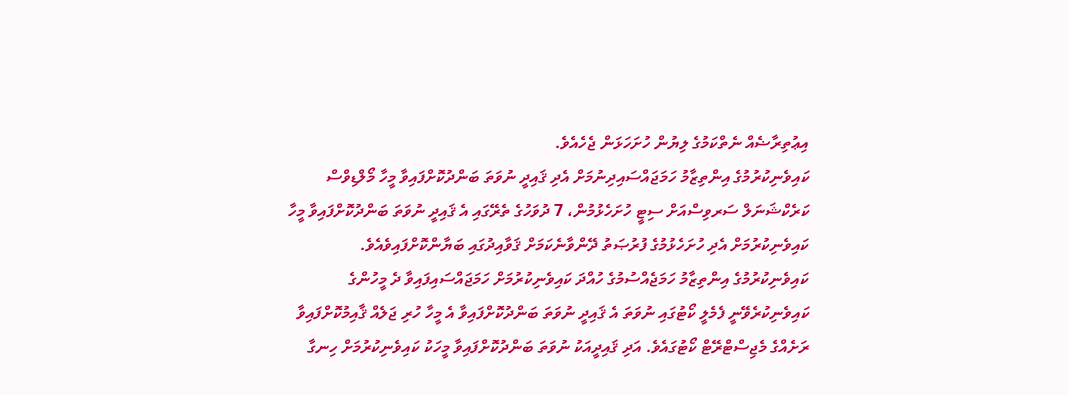އިޢުތިރާޟެއް ނެތްކަމުގެ ލިޔުން ހުށަހަޅަން ޖެހެއެވެ.
ކައިވެނިކުރުމުގެ އިންތިޒާމު ހަމަޖައްސައިދިނުމަށް އެދި ޤައިދީ ނުވަތަ ބަންދުކޮށްފައިވާ މީހާ މޯލްޑިވްސް ކަރެކްޝަނަލް ސަރވިސްއަށް ސިޓީ ހުށަހެޅުމުން، 7 ދުވަހުގެ ތެރޭގައި އެ ޤައިދީ ނުވަތަ ބަންދުކޮށްފައިވާ މީހާ ކައިވެނިކުރުމަށް އެދި ހުށަހެޅުމުގެ ފުރުޞަތު ދޭންވާނެކަމަށް ޤަވާއިދުގައި ބަޔާންކޮށްފައިވެއެވެ.
ކައިވެނިކުރުމުގެ އިންތިޒާމު ހަމަޖެއްސުމުގެ ހުއްދަ ކައިވެނިކުރުމަށް ހަމަޖައްސައިފައިވާ ދެ މީހުންގެ ކައިވެނިކުރެވޭނީ ފެމެލީ ކޯޓުގައި ނުވަތަ އެ ޤައިދީ ނުވަތަ ބަންދުކޮށްފައިވާ އެ މީހާ ހުރި ޖަލެއް ޤާއިމުކޮށްފައިވާ ރަށެއްގެ މެޖިސްޓްރޭޓް ކޯޓުގައެވެ. އަދި ޤައިދީއަކު ނުވަތަ ބަންދުކޮށްފައިވާ މީހަކު ކައިވެނިކުރުމަށް ހިނގާ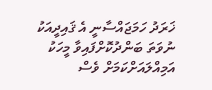ޚަރަދު ހަމަޖައްސާނީ އެ ޤައިދީއަކު ނުވަތަ ބަންދުކޮށްފައިވާ މީހަކު އަމިއްލައަށްކަމަށް ވެސް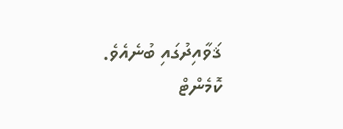ޤަވާއިދުގައި ބުނެއެވެ.
ކޮމެންޓް